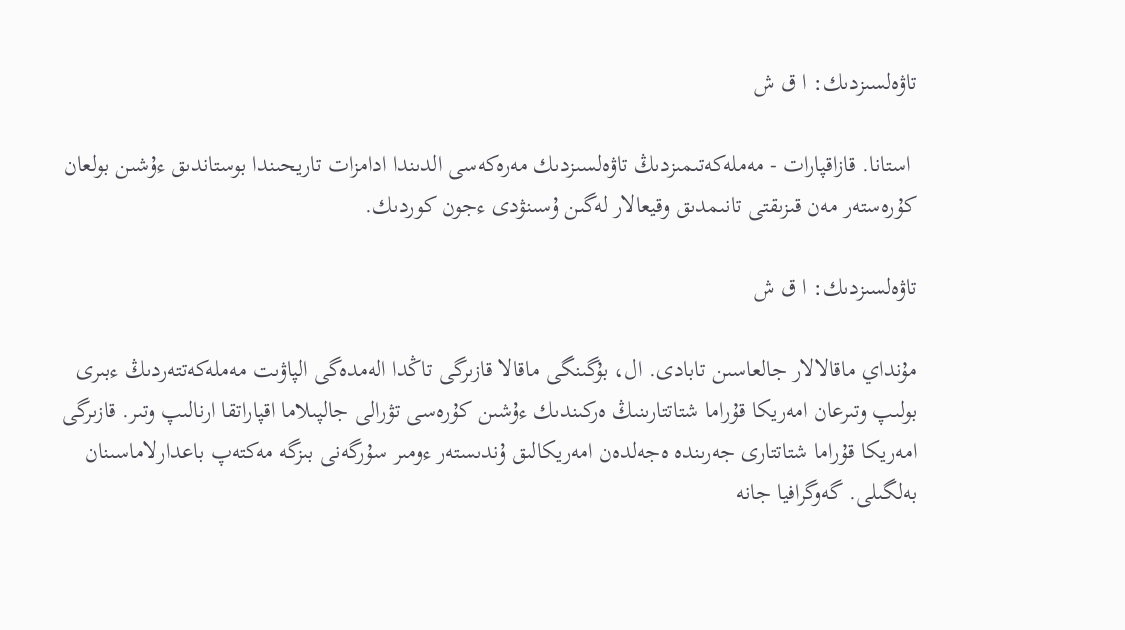تاۋەلسىزدىك: ا ق ش

 استانا. قازاقپارات - مەملەكەتىمىزدىڭ تاۋەلسىزدىك مەرەكەسى الدىندا ادامزات تاريحىندا بوستاندىق ءۇشىن بولعان كۇرەستەر مەن قىزىقتى تانىمدىق وقيعالار لەگىن ۇسىنۋدى ءجون كوردىك.

تاۋەلسىزدىك: ا ق ش

مۇنداي ماقالالار جالعاسىن تابادى. ال، بۇگىنگى ماقالا قازىرگى تاڭدا الەمدەگى الپاۋىت مەملەكەتتەردىڭ ءبىرى بولىپ وتىرعان امەريكا قۇراما شتاتتارىنىڭ ەركىندىك ءۇشىن كۇرەسى تۋرالى جالپىلاما اقپاراتقا ارنالىپ وتىر. قازىرگى امەريكا قۇراما شتاتتارى جەرىندە ەجەلدەن امەريكالىق ۇندىستەر ءومىر سۇرگەنى بىزگە مەكتەپ باعدارلاماسىنان بەلگىلى. گەوگرافيا جانە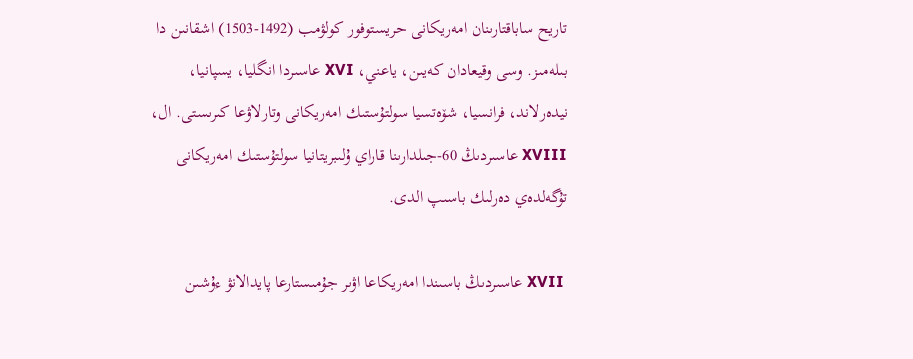تاريح ساباقتارىنان امەريكانى حريستوفور كولۋمب (1492-1503) اشقانىن دا بىلەمىز. وسى وقيعادان كەيىن، ياعني، XVI عاسىردا انگليا، يسپانيا، نيدەرلاند، فرانسيا، شۆەتسيا سولتۇستىك امەريكانى وتارلاۋعا كىرىستى. ال، XVIII عاسىردىڭ 60-جىلدارىنا قاراي ۇلىبريتانيا سولتۇستىك امەريكانى تۇگەلدەي دەرلىك باسىپ الدى.

 XVII عاسىردىڭ باسىندا امەريكاعا اۋىر جۇمىستارعا پايدالانۋ ءۇشىن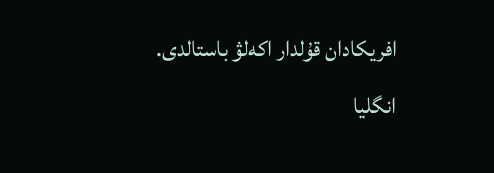افريكادان قۇلدار اكەلۋ باستالدى. انگليا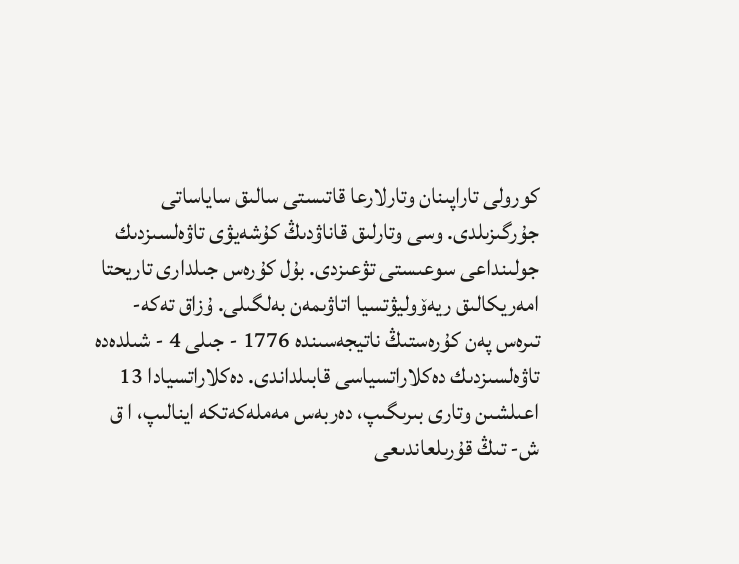كورولى تاراپىنان وتارلارعا قاتىستى سالىق ساياساتى جۇرگىزىلدى. وسى وتارلىق قاناۋدىڭ كۇشەيۋى تاۋەلسىزدىك جولىنداعى سوعىستى تۋعىزدى. بۇل كۇرەس جىلدارى تاريحتا امەريكالىق ريەۆوليۋتسيا اتاۋىمەن بەلگىلى. ۇزاق تەكە- تىرەس پەن كۇرەستىڭ ناتيجەسىندە 1776 - جىلى 4 - شىلدەدە تاۋەلسىزدىك دەكلاراتسياسى قابىلداندى. دەكلاراتسيادا 13 اعىلشىن وتارى بىرىگىپ، دەربەس مەملەكەتكە اينالىپ، ا ق ش- تىڭ قۇرىلعاندىعى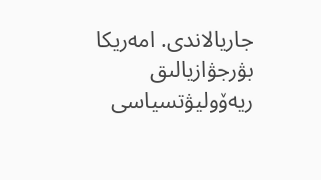جاريالاندى. امەريكا بۋرجۋازيالىق ريەۆوليۋتسياسى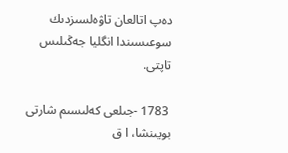دەپ اتالعان تاۋەلسىزدىك سوعىسىندا انگليا جەڭىلىس تاپتى.

 1783 -جىلعى كەلىسىم شارتى بويىنشا، ا ق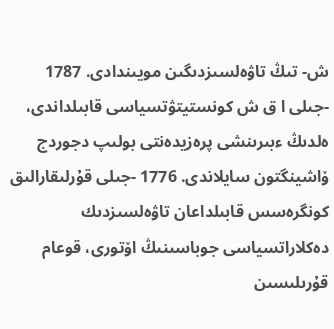ش- تىڭ تاۋەلسىزدىگىن مويىندادى. 1787 -جىلى ا ق ش كونستيتۋتسياسى قابىلداندى، ەلدىڭ ءبىرىنشى پرەزيدەنتى بولىپ دجوردج ۆاشينگتون سايلاندى. 1776 -جىلى قۇرلىقارالىق كونگرەسس قابىلداعان تاۋەلسىزدىك دەكلاراتسياسى جوباسىنىڭ اۆتورى، قوعام قۇرىلىسىن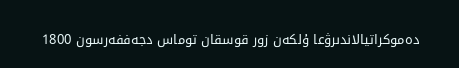دەموكراتيالاندىرۋعا ۇلكەن زور قوسقان توماس دجەففەرسون 1800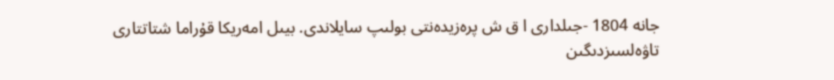جانە 1804 -جىلدارى ا ق ش پرەزيدەنتى بولىپ سايلاندى. بيىل امەريكا قۇراما شتاتتارى تاۋەلسىزدىگىن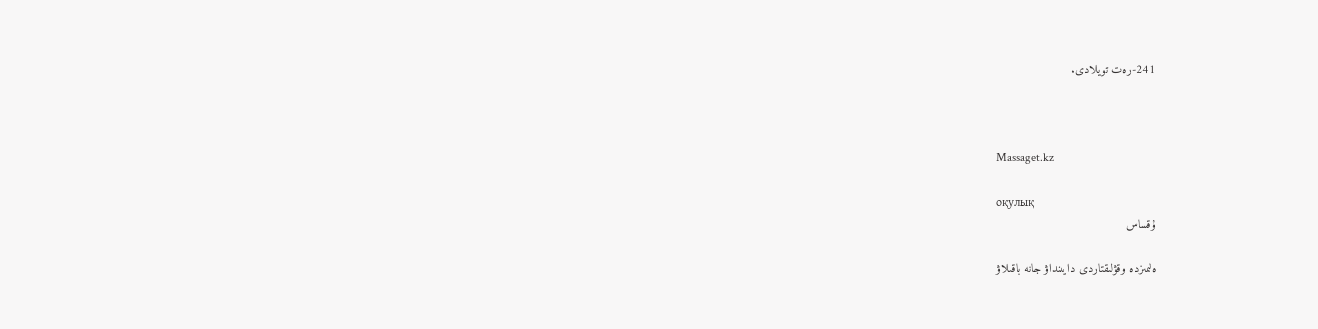241-رەت تويلادى.



Massaget.kz

оқулық
ۇقساس

ەلىمىزدە وقۋلىقتاردى دايىنداۋ جانە باقىلاۋ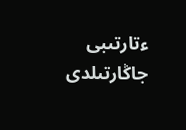ءتارتىبى جاڭارتىلدى